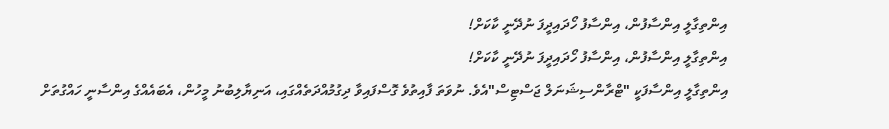އިންތިގާލީ އިންސާފުން، އިންސާފު ހޯދައިދީފަ ނުދޭނީ ކާކަށް!
އިންތިގާލީ އިންސާފުން، އިންސާފު ހޯދައިދީފަ ނުދޭނީ ކާކަށް!
އިންތިގާލީ އިންސާފަކީ "ޓްރާންސިޝަނަލް ޖަސްޓިސް"އެވެ. ނުވަތަ ފާއިތުވެ ގޮސްފައިވާ ދިގުމުއްދަތެއްގައި، އަނިޔާލިބުނު މީހުން، އެބައެއްގެ އިންސާނީ ހައްގުތަށް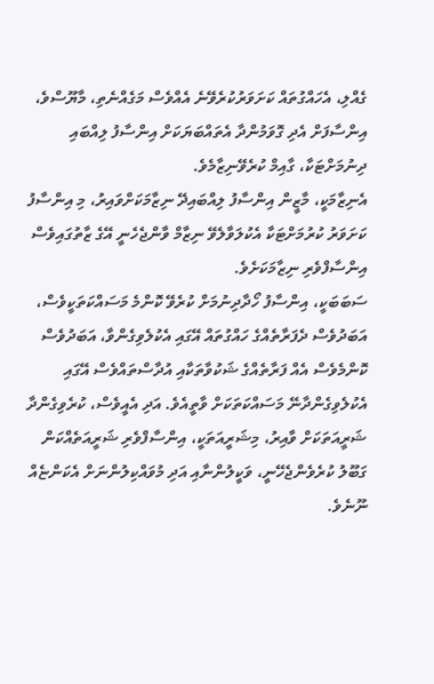ގެއްލި، އެހައްގުތައް ކަށަވަރުކުރެވޭނެ އެއްވެސް މަގެއްނެތި، މާޔޫސްވެ، އިންސާފަށް އެދި ގޮވަމުންދާ އެތައްބަޔަކަށް އިންސާފު ލިއްބައި ދިނުމަށްޓަކާ، ގާއިމް ކުރެވޭނިޒާމެވެ.
އެނިޒާމަކީ، މާޒީން އިންސާފު ލިއްބައިދޭ ނިޒާމަކަށްވައިރު، މި އިންސާފު ކަށަވަރު ކުރުމަށްޓަކާ އެކުލަވާލެވޭ ނިޒާމް ވާންޖެހެނީ އޭގެ ޒާތުގައިވެސް އިންސާފްވެރި ނިޒާމަކަށެވެ.
ސަބަބަކީ، އިންސާފު ހޯދާދިނުމަށް ކުރެވޭ ކޮންމެ މަސައްކަތަކީވެސް، އަބަދުވެސް ދެފަރާތެއްގެ ހައްގުތައް އޭގައި އެކުލެވިގެންވާ، އަބަދުވެސް ކޮންމެވެސް އެއް ފަރާތެއްގެ ޝަކުވާތަކާއި އުދާސްތައްވެސް އޭގައި އެކުލެވިގެންދާނޭ މަސައްކަތަކަށް ވާތީއެވެ. އަދި އެއީވެސް، ކުރެވިގެންދާ ޝަރީއަތަކަށް ވާއިރު، މިޝަރީއަތަކީ، އިންސާފްވެރި ޝަރީއަތެއްކަން ގަބޫލު ކުރެވެންޖެހޭނީ، ވަކީލުންނާއި އަދި މުވައްކިލުންނަށް އެކަންޏެއް ނޫނެވެ.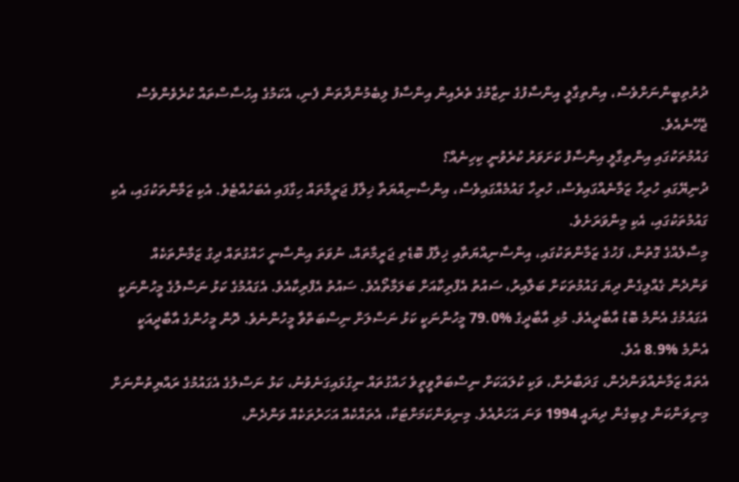ދުރުތިބީންނަށްވެސް، އިންތިގާލީ އިންސާފުގެ ނިޒާމުގެ ތެރެއިން އިންސާފު ލިބެމުންދާތަން ފެނި، އެކަމުގެ އިހުސާސްތައް ކުރެވެންވެސް ޖެހޭނެއެވެ.
ގައުމުތަކުގައި އިންތިގާލީ އިންސާފު ކަށަވަރު ކުރެވުނީ ކިހިނެއް؟
ދުނިޔޭގައި ހުރިހާ ޒަމާނެއްގައިވެސް، ހުރިހާ ގައުމެއްގައިވެސް، އިންސާނިއްޔަތާ ޚިލާފު ޖަރީމާތައް ހިގާފައި އެބަހުއްޓެވެ. އެކި ޒަމާންތަކުގައި، އެކި ގައުމުތަކުގައި، އެކި މިންވަރަށެވެ.
މިސާލެއްގެ ގޮތުން، ފަހުގެ ޒަމާންތަކުގައި، އިންސާނިއްޔަތާއި ޚިލާފު ބޮޑެތި ޖަރީމާތައް، ނުވަތަ އިންސާނީ ހައްގުތައް ދިގު ޒަމާންތަކެއް ވަންދެން ގެއްލިގެން ދިޔަ ގައުމުތަކަށް ބަލާއިރު، ސައުތު އެފްރިކާއަށް ބަލަމާތޯއެވެ. ސައުތު އެފްރިކާއެވެ. އެގައުމުގެ ކަޅު ނަސްލުގެ މީހުންނަކީ އެގައުމުގެ އެންމެ ބޮޑު އާބާދީއެވެ. މުޅި އާބާދީގެ %79.0 މީހުންނަކީ ކަޅު ނަސްލަށް ނިސްބަތްވާ މީހުންނެވެ. ދޮން މީހުންގެ އާބާދީއަކީ އެންމެ %8.9 އެވެ.
އެތައް ޒަމާނެއްވަންދެން، ގަދަބާރުން، ވަކި ކުލައަކަށް ނިސްބަތްވީތީވެ ހައްގުތައް ނިގުޅައިގަނެވުނު، ކަޅު ނަސްލުގެ އެގައުމުގެ ރައްޔިތުންނަށް މިނިވަންކަން ލިބިގެން ދިޔައީ 1994 ވަނަ އަހަރުއެވެ. މިނިވަންކަމަށްޓަކާ، އެތައްކެއް އަހަރުތަކެއް ވަންދެން،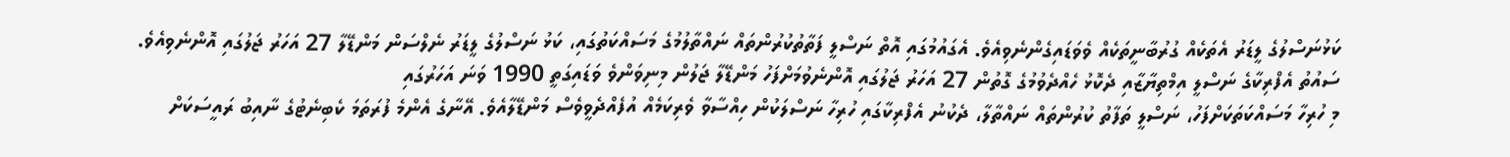ކަޅުނަސްލުގެ ލީޑަރު އެތަކެއް ގުރުބާނީތަކެއް ވެވަޑައިގެންނެވިއެވެ. އެގައުމުގައި އޮތް ނަސްލީ ފަތާތުކުރުންތައް ނައްތާލުމުގެ މަސައްކަތުގައި، ކަޅު ނަސްލުގެ ލީޑަރު ނެލްސަން މަންޑޭލާ 27 އަހަރު ޖަލުގައި އޮންނެވިއެވެ.
ސައުތު އެފްރިކާގެ ނަސްލީ އިމްތިޔާޒާއި ދެކޮޅު ހެއްދެވުމުގެ ގޮތުން 27 އަހަރު ޖަލުގައި އޮންނެވުމަށްފަހު މަންޑޭލާ ޖަލުން މިނިވަންވެ ވަޑައިގަތީ 1990 ވަނަ އަހަރުގައި
މި ހުރިހާ މަސައްކަތަކަށްފަހު، ނަސްލީ ތަފާތު ކުރުންތައް ނައްތާލާ، ދެކުނު އެފްރިކާގައި ހުރިހާ ނަސްލަކުން ހިއްސާވާ ވެރިކަމެއް އުފެއްދެވީވެސް މަންޑޭލާއެވެ. އޭނާގެ އެންމެ ފުރަތަމަ ކެބިނެޓުގެ ނާއިބު ރައީސަކަށް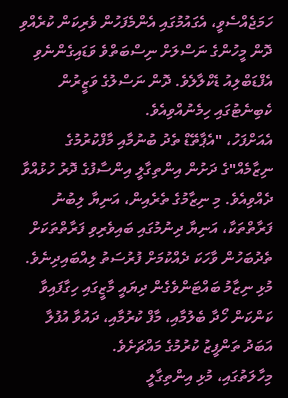ހަމަޖެއްސެވީ، އެގައުމުގައި އެންމެފަހުން ވެރިކަން ކުރެއްވި ދޮން މީހުންގެ ނަސްލަށް ނިސްބަތްވެ ވަޑައިގެންނެވި އެފްޑަބްލިއު ޑެކްލާލެވެ. ދޮން ނަސްލުގެ ވަޒީރުން ކެބިނެޓުގައި ހިމެނުއްވިއެވެ.
އެއަށްފަހު، "އެޕާތޭޑް ތެދު ބުނުމާއި މާފްކުރުމުގެ ނިޒާމެއް"ގެ ދަށުން އިންތިގާލީ އިންސާފުގެ ދޮރު ހުޅުއްވާ ދެއްވިއެވެ. މި ނިޒާމުގެ ތެރެއިން، އަނިޔާ ލިބުނު ފަރާތްތަކާ، އަނިޔާ ދިނުމުގައި ބައިވެރިވި ފަރާތްތަކަށް ތެދުބަހުން ވާހަކަ ދެއްކުމަށް ފުރުސަތު ލިއްބައިދިނެވެ. މުޅި ނިޒާމު ބައްޓަންވެގެން ދިޔައީ މާޒީގައި ހިގާފައިވާ ކަންކަން ހޯދާ ބެލުމާއި، މާފް ކުރުމާއި، ދައުވާ އުފުލާ އަބަދު ތަންފީޒު ކުރުމުގެ މައްޗަށެވެ.
މިހާލަތުގައި، މުޅި އިންތިގާލީ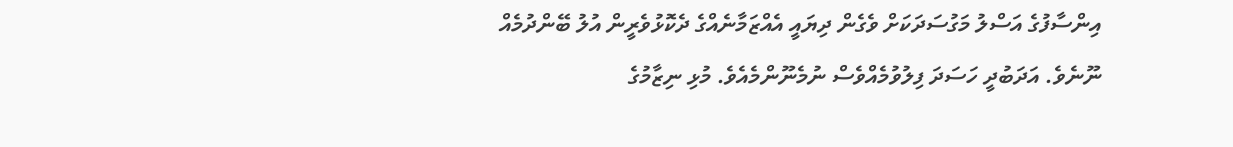އިންސާފުގެ އަސްލު މަގުސަދަކަށް ވެގެން ދިޔައީ އެއްޒަމާނެއްގެ ދެކޮޅުވެރީން އުލު ބޭންދުމެއް ނޫނެވެ. އަދަބުދީ ހަސަދަ ފިލުވުމެއްވެސް ނުމެނޫންމެއެވެ. މުޅި ނިޒާމުގެ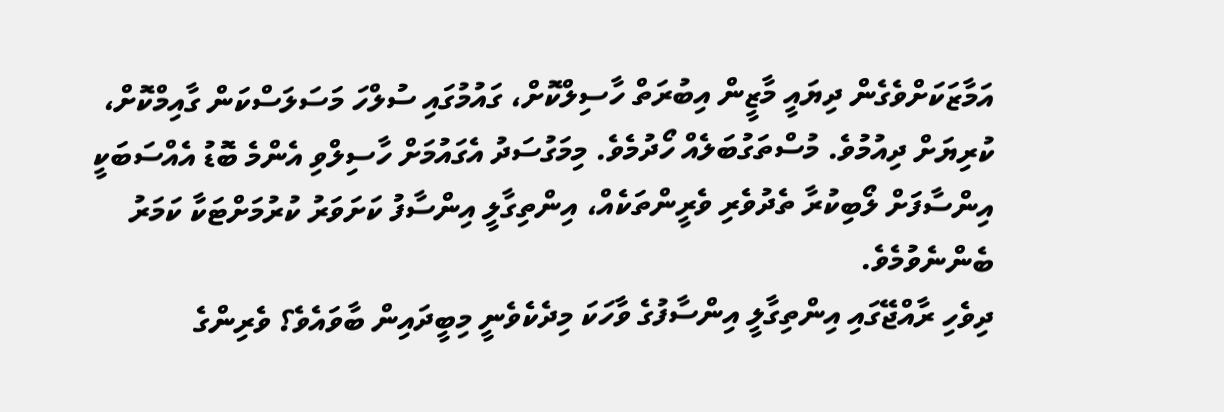އަމާޒަކަށްވެގެން ދިޔައީ މާޒީން އިބުރަތް ހާސިލްކޮށް، ގައުމުގައި ސުލްހަ މަސަލަސްކަން ގާއިމްކޮށް، ކުރިޔަށް ދިއުމުވެ. މުސްތަގުބަލެއް ހޯދުމެވެ. މިމަގުސަދު އެގައުމަށް ހާސިލްވި އެންމެ ބޮޑު އެއްސަބަކީ އިންސާފަށް ލޯބިކުރާ ތެދުވެރި ވެރީންތަކެއް، އިންތިގާލީ އިންސާފު ކަށަވަރު ކުރުމަށްޓަކާ ކަމަރު ބެންނެވުމެވެ.
ދިވެހި ރާއްޖޭގައި އިންތިގާލީ އިންސާފުގެ ވާހަކަ މިދެކެވެނީ މިބީދައިން ބާވައެވެ؟ ވެރިންގެ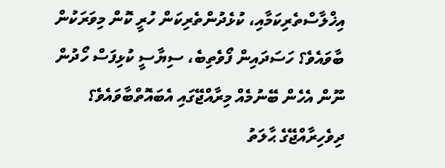އިޚްލާސްތެރިކަމާއި، ކުޅެދުންތެރިކަން ހުރީ ކޮން މިވަރަކުން ބާވައެވެ؟ ހަސަދައިން ފޯވެތިބެ، ސިޔާސީ ކުޅިފަސް ހޯދުން ނޫން އެހެން ބޭނުމެއް މިރާއްޖޭގައި އެބައޮތްބާވައެވެ؟
ދިވެހިރާއްޖޭގެ ޙާލަތު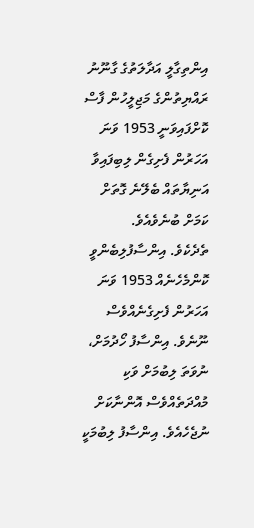އިންތިގާލީ އަދާލަތުގެ ގާނޫނު ރައްޔިތުންގެ މަޖިލީހުން ފާސް ކޮށްފައިވަނީ 1953 ވަނަ އަހަރުން ފެށިގެން ލިބިފައިވާ އަނިޔާތައް ބެލޭނެ ގޮތަށް ކަމަށް ބުނެވެއެވެ.
ތެދެކެވެ. އިންސާފުލިބެންވީ ކޮންމެހެނެއް 1953 ވަނަ އަހަރުން ފެށިގެނެއްވެސް ނޫނެވެ. އިންސާފު ހޯދުމަށް، ނުވަތަ ލިބުމަށް ވަކި މުއްދަތެއްވެސް އޮންނާކަށް ނުޖެހެއެވެ. އިންސާފު ލިބުމަކީ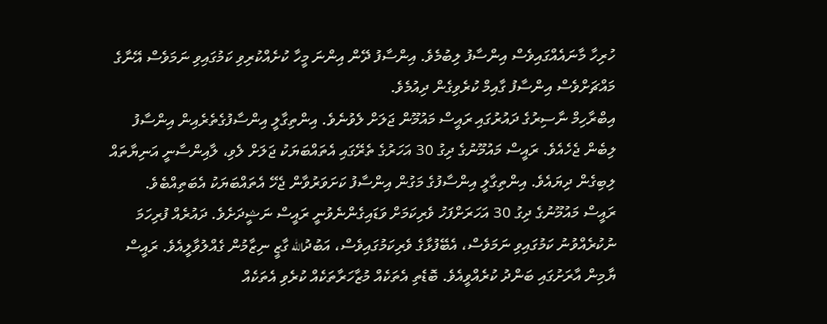ހުރިހާ މާނައެއްގައިވެސް އިންސާފު ލިބުމެވެ. އިންސާފު ދޭން އިންނަ މީހާ ކުށެއްކުރިވި ކަމުގައިވި ނަމަވެސް އޭނާގެ މައްޗަށްވެސް އިންސާފު ގާއިމް ކުރެވިގެން ދިއުމެވެ.
އިބްރާހިމް ނާސިރުގެ ދައުރުގައި ރައީސް މައުމޫން ޖަލަށް ލެވުނެވެ. އިންތިގާލީ އިންސާފުގެތެރެއިން އިންސާފު ލިބެން ޖެހެއެވެ. ރައީސް މައުމޫނުގެ ދިގު 30 އަހަރުގެ ތެރޭގައި އެތައްބަޔަކު ޖަލަށް ލެވި، ލާއިންސާނީ އަނިޔާތައް ލިބިގެން ދިޔައެވެ. އިންތިގާލީ އިންސާފުގެ މަގުން އިންސާފު ކަށަވަރުވާން ޖެހޭ އެތައްބަޔަކު އެބަތިއްބެވެ.
ރައީސް މައުމޫނުގެ ދިގު 30 އަހަރަށްފަހު ވެރިކަމަށް ވަޑައިގެންނެވުނީ ރައީސް ނަޝީދަށެވެ. ދައުރެއް ފުރިހަމަ ނުކުރެއްވުނު ކަމުގައިވި ނަމަވެސް، އެބޭފުޅާގެ ވެރިކަމުގައިވެސް، އަބުދުالله ގާޒީ ނިޒާމުން ގެއްލުވާލީއެވެ. ރައީސް ޔާމިން އާރަށުގައި ބަންދު ކުރެއްވީއެވެ. ބޮޑެތި އެތަކެއް މުޒާހަރާތަކެއް ކުރެވި އެތަކެއް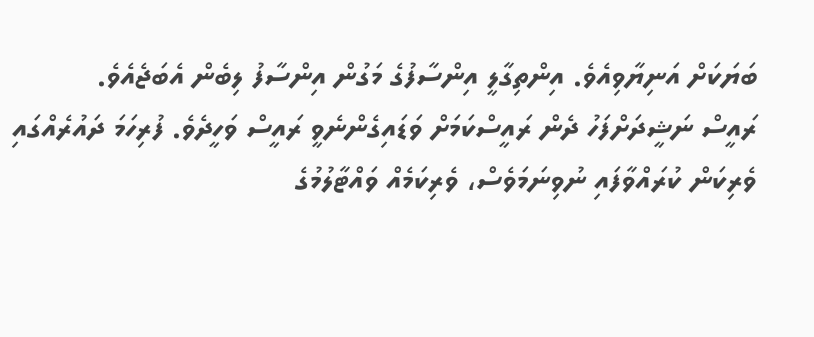ބަޔަކަށް އަނިޔާވިއެވެ. އިންތިގާލީ އިންސާފުގެ މަގުން އިންސާފު ލިބެން އެބަޖެއެވެ.
ރައީސް ނަޝީދަށްފަހު ދެން ރައީސްކަމަށް ވަޑައިގެންނެވީ ރައީސް ވަހީދެވެ. ފުރިހަމަ ދައުރެއްގައި ވެރިކަން ކުރައްވާފައި ނުވިނަމަވެސް، ވެރިކަމެއް ވައްޓާލުމުގެ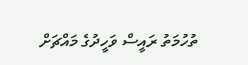ތުހުމަތު ރައީސް ވަހީދުގެ މައްޗަށް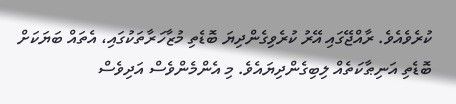ކުރެވެއެވެ. ރާއްޖޭގައި އޭރު ކުރެވިގެންދިޔަ ބޮޑެތި މުޒާހަރާތަކުގައި، އެތައް ބަޔަކަށް ބޮޑެތި އަނިޠާކަތެއް ލިބިގެންދިޔައެވެ. މި އެންމެންވެސް އަދިވެސް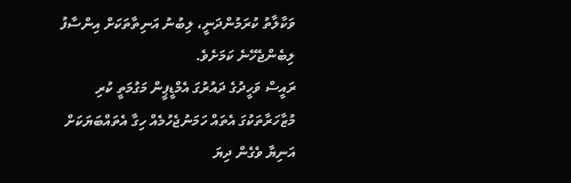ވަކާލާތު ކުރަމުންދަނީ، ލިބުނު އަނިތާތަކަށް އިންސާފު ލިބެންޖެހޭނެ ކަމަށެވެ.
ރައީސް ވަހީދުގެ ދައުރުގަ އެމްޑީޕީން މަގުމަތީ ކުރި މުޒާހަރާތަކުގަ އެތައް ހަމަނުޖެހުމެއް ހިގާ އެތައްބަޔަކަށް އަނިޔާ ވެގެން ދިޔަ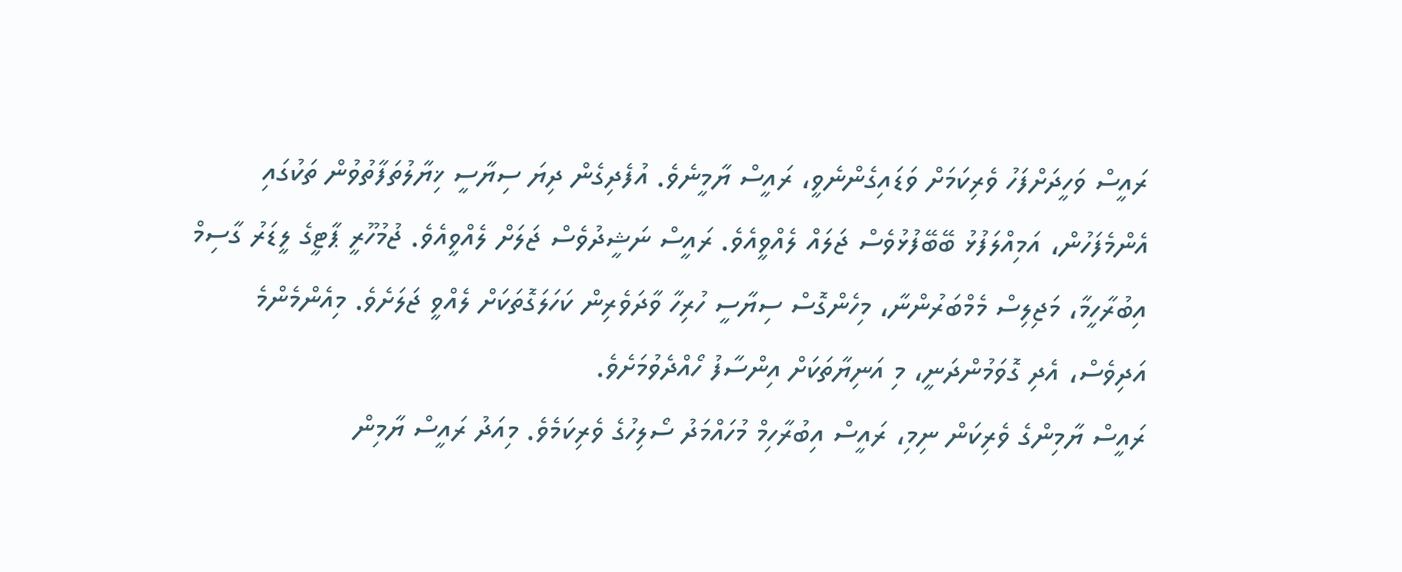ރައީސް ވަހީދަށްފަހު ވެރިކަމަށް ވަޑައިގެންނެވީ، ރައީސް ޔާމީނެވެ. އުފެދިގެން ދިޔަ ސިޔާސީ ޚިޔާލުތަފާތުވުން ތަކުގައި އެންމެފަހުން، އަމިއްލަފުޅު ބޭބޭފުޅުވެސް ޖަލައް ލެއްވީއެވެ. ރައީސް ނަޝީދުވެސް ޖަލަށް ލެއްވީއެވެ. ޖުމުހޫރީ ޕާޓީގެ ލީޑަރު ގާސިމް އިބުރާހީމާ، މަޖިލިސް މެމްބަރުންނާ، މިހެންގޮސް ސިޔާސީ ހުރިހާ ވާދަވެރިން ކަހަލަގޮތަކަށް ލެއްވީ ޖަލަށެވެ. މިއެންމެންމެ އަދިވެސް، އެދި ގޮވަމުންދަނީ، މި އަނިޔާތަކަށް އިންސާފު ހޯއްދެވުމަށެވެ.
ރައީސް ޔާމިންގެ ވެރިކަން ނިމި، ރައީސް އިބުރާހިމް މުހައްމަދު ސޯލިހުގެ ވެރިކަމެވެ. މިއަދު ރައީސް ޔާމިން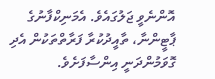އޮންނެވީ ޖަލުގައެވެ. އެމަނިކްފާނުގެ ޕާޓީންނާ، ތާއީދުކުރާ ފަރާތްތަކުން އެދި ގޮވަމުންދަނީ އިންސާފަށެވެ.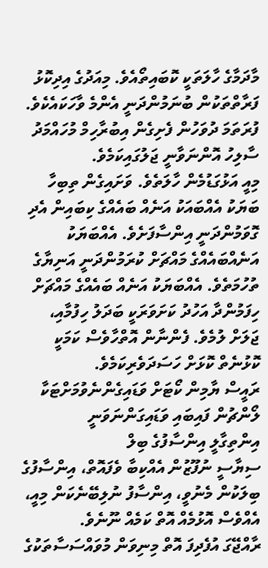މާދަމާގެ ހާލަތަކީ ކޮބައިތޯއެވެ. މިއަދުގެ އިދިކޮޅު ފަރާތްތަކުން ބުނަމުންދަނީ އެންމެ ވާހަކައެކެވެ. ފުރަތަމަ ދުވަހުން ފެށިގެން އިބުރާހިމް މުހައްމަދު ސާލިހު އޮންނަވާނީ ޖަލުގައިކަމެވެ.
މިއީ އަޅުގަޑުމެން ހާލަތެވެ. ވަށައިގެން ތިބިހާ ބަޔަކު އެއްބައަކު އަނެއް ބައެއްގެ ކިބައިން އެދި ގޮވަމުންދަނީ އިންސާފަށެވެ. އެއްބަޔަކު އަނެއްބައެއްގެ މައްޗަށް ކުރަމުންދަނީ އަނިޔާގެ ތުހުމަތެވެ. އެއްބަޔަކު އަނެއް ބައެއްގެ މައްޗަށް ހިފަމުންދާ އަހުދު ކަށަވަރަކީ ބަދަލު ހިފުމާއި، ޖަލަށް ލުމެވެ. ފެންނާން އޮތްހާވެސް ކަމަކީ ކޮޅުނެތް ކޮޅަށް ހަސަދަވެރިކަމެވެ.
ރައީސް ޔާމިން ކޯޓަށް ވަޑައިގެންނެވުމަށްޓަކާ ލޯންޗުން ފައިބައި ވަޑައިގަންނަވަނީ
އިންތިގާލީ އިންސާފުގެ ބިލް
ސިޔާސީ ނުފޫޒުން އެއްކިބާ ވެފައޮތް، އިންސާފުގެ ބިލަކުން މެނުވީ، އިންސާފު ނުލިބޭނެކަން މިއީ، އެއްވެސް އޮޅުމެއް އޮތް ކަމެއް ނޫނެވެ.
ރާއްޖޭގަ އުފެދިފަ އޮތް މިނިވަން މުވައްސަސާތަކުގެ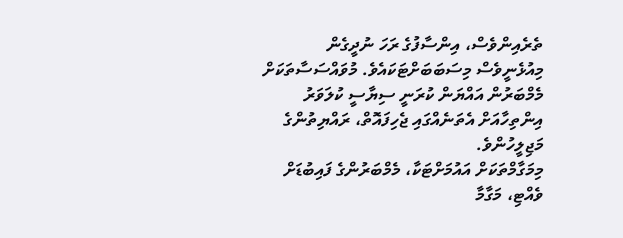ތެރެއިންވެސް، އިންސާފުގެ ރަހަ ނުދީގެން މިއުޅެނީވެސް މިސަބަބަށްޓަކައެވެ. މުވައްސަސާތަކަށް މެމްބަރުން އައްޔަން ކުރަނީ ސިޔާސީ ކުލަވަރު އިންތިހާއަށް އެތަނެއްގައި ޖެހިފައޮތް، ރައްޔިތުންގެ މަޖިލީހުންވެ.
މިމަގާމްތަކަށް އައުމަށްޓަކާ، މެމްބަރުންގެ ފައިބުޑަށް ވެއްޓި، މަގާމާ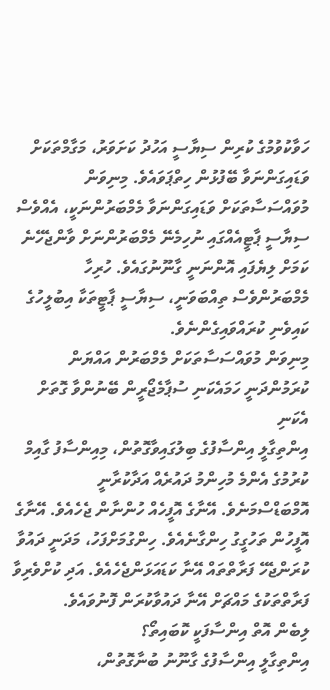ހަވާކުވުމުގެ ކުރިން ސިޔާސީ އަހުދު ކަށަވަރު، މަގާމްތަކަށް ވަޑައިގަންނަވާ ބޭފުޅުން ހިތްޕަވައެވެ. މިނިވަން މުވައްސަސާތަކަށް ވަޑައިގަންނަވާ މެމްބަރުންނަކީ، އެއްވެސް ސިޔާސީ ޕާޓީއެއްގައި ނުހިމެނޭ މެމްބަރުންނަށް ވާންޖެހޭނެ ކަމަށް ލިޔެފައި އޮންނަނީ ގާނޫނުގައެވެ. ހުރިހާ މެމްބަރުންވެސް ތިއްބަވަނީ، ސިޔާސީ ޕާޓީތަކާ އިބުލީހުގެ ކައިވެނި ކުރައްވައިގެންނެވެ.
މިނިވަން މުވައްސަސާތަކަށް މެމްބަރުން އައްޔަން ކުރަމުންދަނީ ހަމައެކަނި ސުޕާމެޖޯރީން ބޭނުންވާ ގޮތަށް އެކަނި
އިންތިގާލީ އިންސާފުގެ ބިލުގައިވާގޮތުން، މިއިންސާފު ގާއިމް ކުރުމުގެ އެންމެ މުހިންމު ދައުރެއް އަދާކުރާނީ އޮމްބަޑްސްމަނެވެ. އޭނާގެ އޮފީހެއް ހުންނާން ޖެހެއެވެ. އޭނާގެ އޮފީހުން ތަހުގީގު ހިންގާނެއެވެ. ހިންގުމަށްފަހު، މަދަނީ ދައުވާ ކުރަންޖެހޭ ފަރާތްތައް އޭނާ ކަޑައަޅަންޖެހެއެވެ. އަދި ކުށްވެރިވާ ފަރާތްތަކުގެ މައްޗަށް އޭނާ ދައުވާކުރަން ފޮނުވައެވެ.
ލިބެން އޮތް އިންސާފަކީ ކޮބައިތޯ؟
އިންތިގާލީ އިންސާފުގެ ގާނޫނު ބުނާގޮތުން،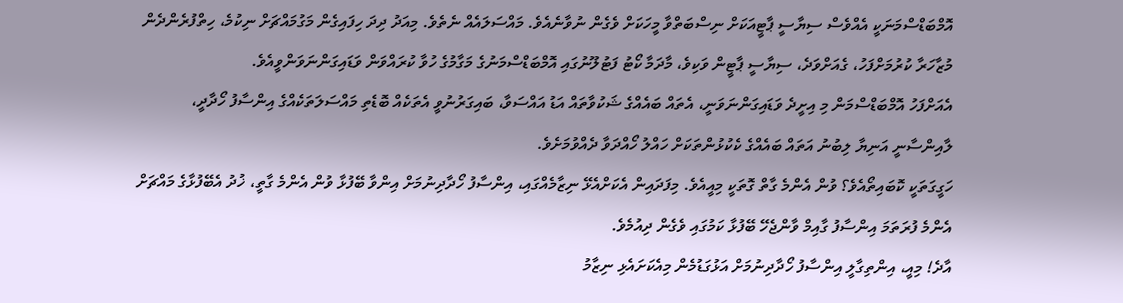އޮމްބަޑްސްމަނަކީ އެއްވެސް ސިޔާސީ ޕާޓީއަކަށް ނިސްބަތްވާ މީހަކަށް ވެގެން ނުވާނެއެވެ. މައްސަލައެއް ނެތެވެ. މިއަދު ދިދަ ހިފައިގެން މަގުމައްޗަށް ނިކުމެ، ހިތްފުރެންދެން މުޒާހަރާ ކުރުމަށްފަހު، ގެއަށްވަދެ، ސިޔާސީ ޕާޓީން ވަކިވެ، މާދަމާ ކޯޓު ފަޓުލޫނުގައި އޮމްބަޑްސްމަނުގެ މަގާމުގެ ހުވާ ކުރައްވަން ވަޑައިގަންނަވަންވީއެވެ.
އެއަށްފަހު އޮމްބަޑްސްމަން މި އިށީދެ ވަޑައިގަންނަވަނީ، އެތައް ބައެއްގެ ޝަކުވާތައް އަޑު އައްސަވާ، ބައިގަރުނުވީ އެތަކެއް ބޮޑެތި މައްސަލަތަކެއްގެ އިންސާފު ހޯދާދީ، ލާއިންސާނީ އަނިޔާ ލިބުނު އަތައް ބައެއްގެ ކެކުޅުންތަކަށް ހައްލު ހޯއްދަވާ ދެއްވުމަށެވެ.
ހަގީގަތަކީ ކޮބައިތޯއެވެ؟ ވުން އެންމެ ގާތް ގޮތަކީ މިއީއެވެ. މިފަދައިން އެކަށްއެޅޭ ނިޒާމެއްގައި، އިންސާފު ހޯދާދިނުމަށް އިންވާ ބޭފުޅާ ވުން އެންމެ ގާތީ، ޚުދު އެބޭފުޅާގެ މައްޗަށް އެންމެ ފުރަތަމަ އިންސާފު ގާއިމް ވާންޖެހޭ ބޭފުޅާ ކަމުގައި ވެގެން ދިއުމެވެ.
އާދެ! މިއީ، އިންތިގާލީ އިންސާފު ހޯދާދިނުމަށް އަޅުގަޑުމެން މިއެކަށައެޅި ނިޒާމު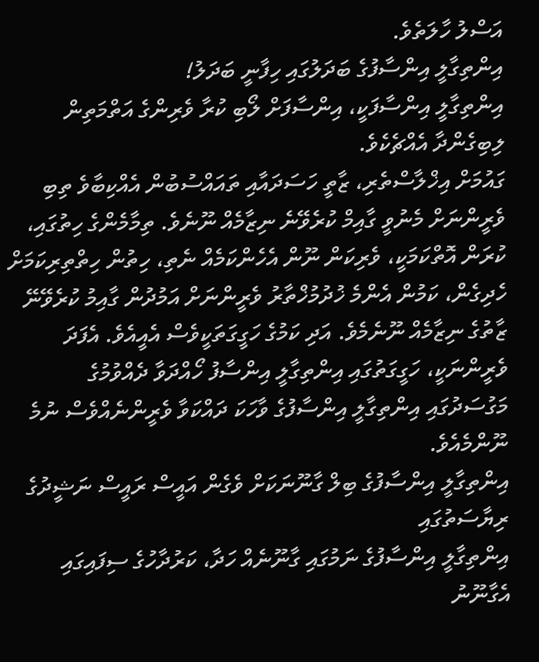އަސްލު ހާލަތެވެ.
އިންތިގާލީ އިންސާފުގެ ބަދަލުގައި ހިފާނީ ބަދަލު!
އިންތިގާލީ އިންސާފަކީ، އިންސާފަށް ލޯބި ކުރާ ވެރިންގެ އަތްމަތިން ލިބިގެންދާ އެއްޗެކެވެ.
ގައުމަށް އިޚްލާސްތެރި، ޒާތީ ހަސަދައާއި ތައައްސުބުން އެއްކިބާވެ ތިބި ވެރީންނަށް މެނުވީ ގާއިމް ކުރެވޭނެ ނިޒާމެއް ނޫނެވެ. ތިމާމެންގެ ހިތުގައި، ކުރަން އޮތްކަމަކީ، ވެރިކަން ނޫން އެހެންކަމެއް ނެތި، ހިތުން ހިތްތިރިކަމަށް ހެދިގެން، ކަމުން އެންމެ ޚުދުމުޚްތާރު ވެރީންނަށް އަމުދުން ގާއިމު ކުރެވޭނޭ ޒާތުގެ ނިޒާމެއް ނޫނެމެވެ. އަދި ކަމުގެ ހަގީގަތަކީވެސް އެއީއެވެ. އެފަދަ ވެރީންނަކީ، ހަގީގަތުގައި އިންތިގާލީ އިންސާފު ހޯއްދަވާ ދެއްވުމުގެ މަގުސަދުގައި އިންތިގާލީ އިންސާފުގެ ވާހަކަ ދައްކަވާ ވެރީންނެއްވެސް ނުމެ ނޫންމެއެވެ.
އިންތިގާލީ އިންސާފުގެ ބިލް ގާނޫނަކަށް ވެގެން އައީސް ރައީސް ނަޝީދުގެ ރިޔާސަތުގައި
އިންތިގާލީ އިންސާފުގެ ނަމުގައި ގާނޫނެއް ހަދާ، ކަރުދާހުގެ ސިފައިގައި އެގާނޫނު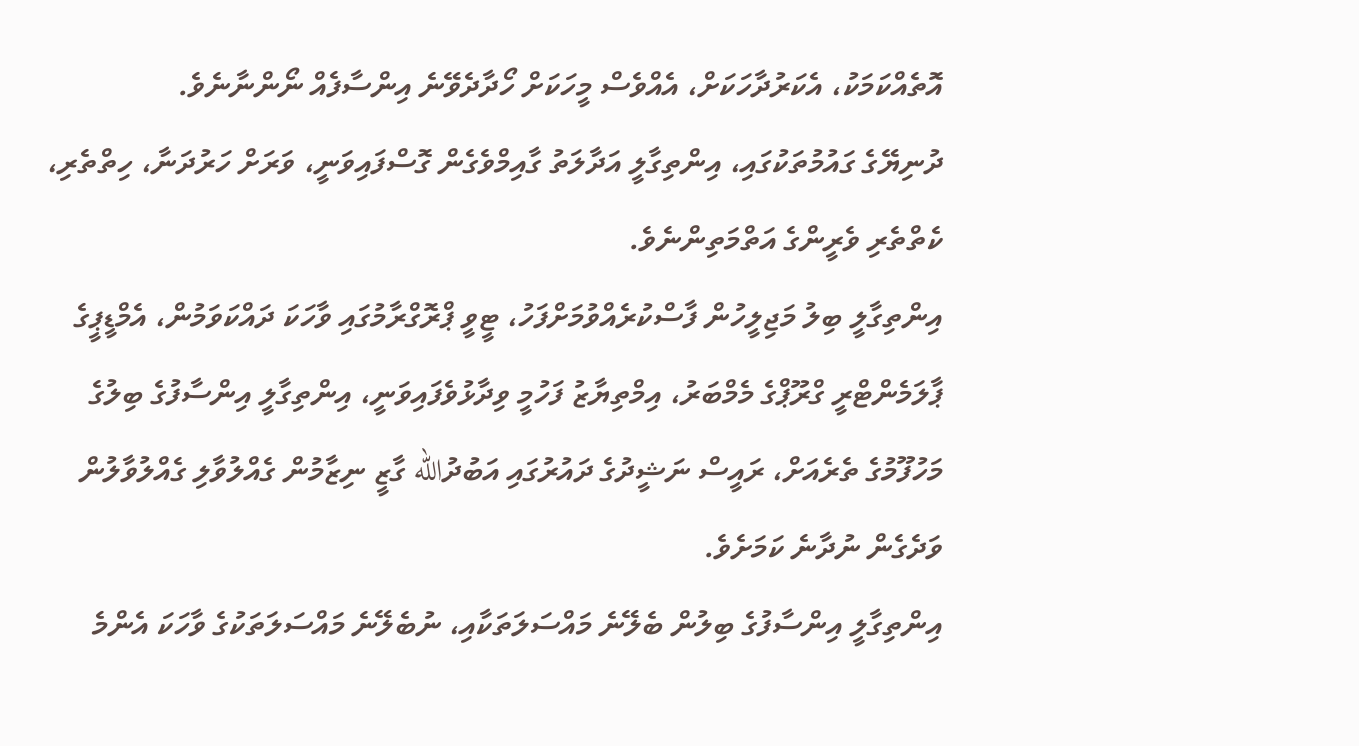އޮތެއްކަމަކު، އެކަރުދާހަކަށް، އެއްވެސް މީހަކަށް ހޯދާދެވޭނެ އިންސާފެއް ނޯންނާނެވެ.
ދުނިޔޭގެ ގައުމުތަކުގައި، އިންތިގާލީ އަދާލަތު ގާއިމްވެގެން ގޮސްފައިވަނީ، ވަރަށް ހަރުދަނާ، ހިތްތެރި، ކެތްތެރި ވެރީންގެ އަތްމަތިންނެވެ.
އިންތިގާލީ ބިލު މަޖިލީހުން ފާސްކުރެއްވުމަށްފަހު، ޓީވީ ޕްރޮގްރާމުގައި ވާހަކަ ދައްކަވަމުން، އެމްޑީޕީގެ ޕާލަމެންޓްރީ ގްރޫޕްގެ މެމްބަރު، އިމްތިޔާޒު ފަހުމީ ވިދާޅުވެފައިވަނީ، އިންތިގާލީ އިންސާފުގެ ބިލުގެ މަހުފޫމުގެ ތެރެއަށް، ރައީސް ނަޝީދުގެ ދައުރުގައި އަބުދުالله ގާޒީ ނިޒާމުން ގެއްލުވާލި ގެއްލުވާލުން ވަދެގެން ނުދާނެ ކަމަށެވެ.
އިންތިގާލީ އިންސާފުގެ ބިލުން ބެލޭނެ މައްސަލަތަކާއި، ނުބެލޭނެ މައްސަލަތަކުގެ ވާހަކަ އެންމެ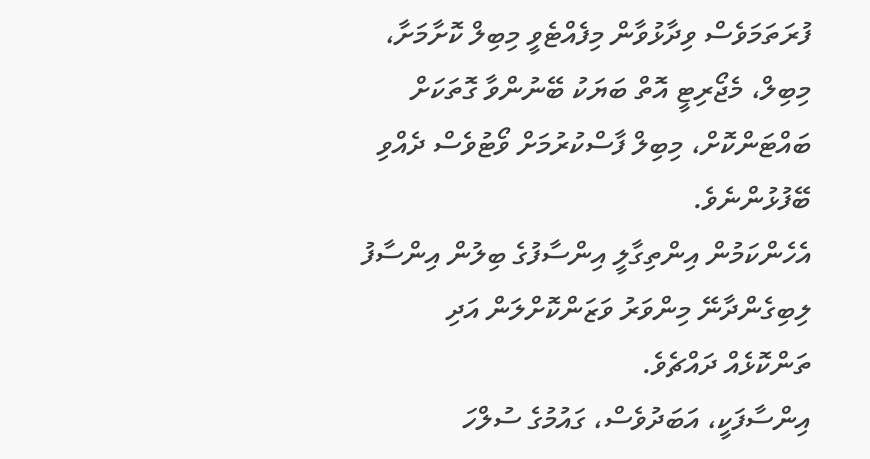ފުރަތަމަވެސް ވިދާޅުވާން މިފެއްޓެވީ މިބިލް ކޮށާމަށާ، މިބިލް، މެޖޯރިޓީ އޮތް ބަޔަކު ބޭނުންވާ ގޮތަކަށް ބައްޓަންކޮށް، މިބިލް ފާސްކުރުމަށް ވޯޓުވެސް ދެއްވި ބޭފުޅުންނެވެ.
އެހެންކަމުން އިންތިގާލީ އިންސާފުގެ ބިލުން އިންސާފު ލިބިގެންދާނޭ މިންވަރު ވަޒަންކޮށްލަން އަދި ތަންކޮޅެއް ދައްޗެވެ.
އިންސާފަކީ، އަބަދުވެސް، ގައުމުގެ ސުލްހަ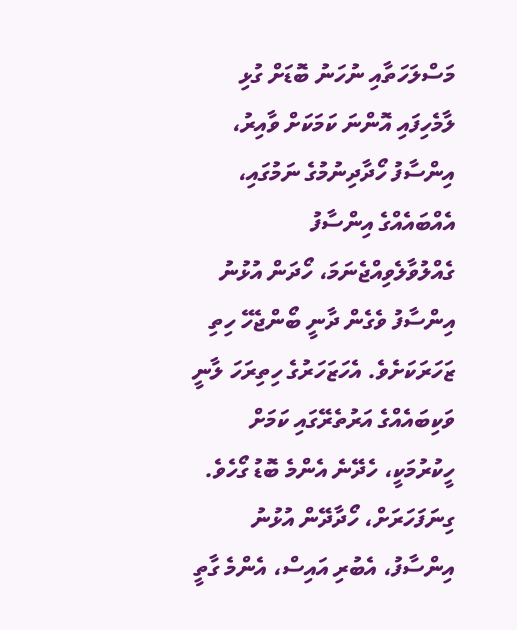މަސްލަހަތާއި ނުހަނު ބޮޑަށް ގުޅި ލާމެހިފައި އޮންނަ ކަމަކަށް ވާއިރު، އިންސާފު ހޯދާދިނުމުގެ ނަމުގައި، އެއްބައެއްގެ އިންސާފު ގެއްލުވާލެވިއްޖެނަމަ، ހޯދަން އުޅުނު އިންސާފު ވެގެން ދާނީ ބޯންޖެހޭ ހިތި ޒަހަރަކަށެވެ. އެހަޒަހަރުގެ ހިތިރަހަ ލާނީ ވަކިބައެއްގެ އަރުތެރޭގައި ކަމަށް ހީކުރުމަކީ، ހެދޭނެ އެންމެ ބޮޑު ގޯހެވެ.
ގިނަފަހަރަށް، ހޯދާދޭން އުޅުނު އިންސާފު، އެބުރި އައިސް، އެންމެ ގާތީ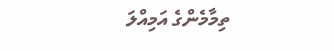ތިމާމެންގެ އަމިއްލަ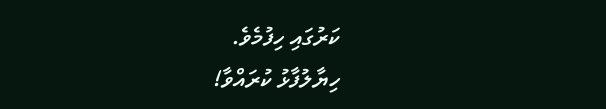ކަރުގައި ހިފުމެވެ.
ހިޔާލުފާޅު ކުރައްވާ!